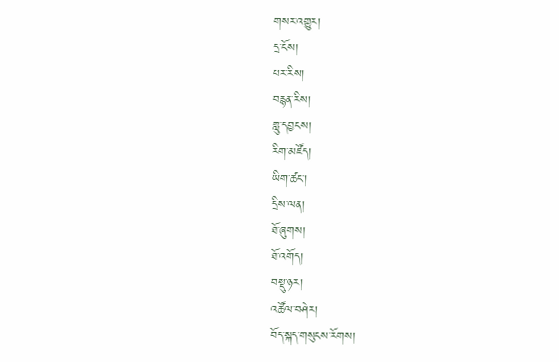གསར་འགྱུར།
དྲ་ངོས།
པར་རིས།
བརྙན་རིས།
གླུ་དབྱངས།
རིག་མཛོད།
ཡིག་ཚང་།
དྲིས་ལན།
ཐོ་ཞུགས།
ཐོ་འགོད།
བསྡུ་ཉར།
འཚོལ་བཤེར།
བོད་སྐད་གསུངས་རོགས།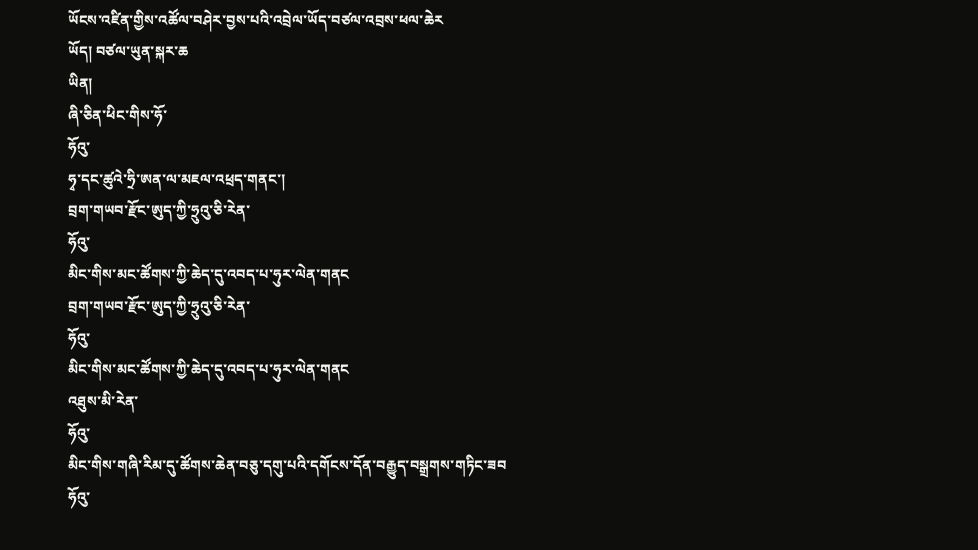ཡོངས་འཛིན་གྱིས་འཚོལ་བཤེར་བྱས་པའི་འབྲེལ་ཡོད་བཙལ་འབྲས་ཕལ་ཆེར
ཡོད། བཙལ་ཡུན་སྐར་ཆ
ཡིན།
ཞི་ཅིན་ཕིང་གིས་ཧོ་
ཧོའུ་
ཧྭ་དང་ཚུའེ་ཧྲི་ཨན་ལ་མཇལ་འཕྲད་གནང་།
བྲག་གཡབ་རྫོང་ཨུད་ཀྱི་ཧྲུའུ་ཅི་རེན་
ཧོའུ་
མིང་གིས་མང་ཚོགས་ཀྱི་ཆེད་དུ་འབད་པ་ཧུར་ལེན་གནང
བྲག་གཡབ་རྫོང་ཨུད་ཀྱི་ཧྲུའུ་ཅི་རེན་
ཧོའུ་
མིང་གིས་མང་ཚོགས་ཀྱི་ཆེད་དུ་འབད་པ་ཧུར་ལེན་གནང
འཐུས་མི་རེན་
ཧོའུ་
མིང་གིས་གཞི་རིམ་དུ་ཚོགས་ཆེན་བཅུ་དགུ་པའི་དགོངས་དོན་བརྒྱུད་བསྒྲགས་གཏིང་ཟབ
ཧོའུ་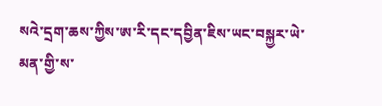སའེ་དྲག་ཆས་ཀྱིས་ཨ་རི་དང་དབྱིན་ཇིས་ཡང་བསྐྱར་ཡེ་མན་གྱི་ས་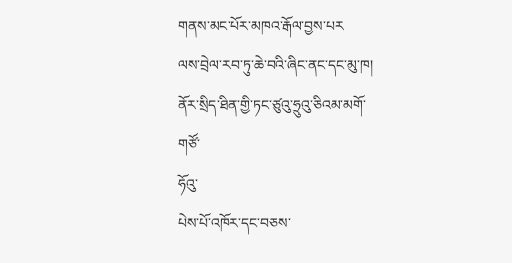གནས་མང་པོར་མཁའ་རྒོལ་བྱས་པར
ལས་བྲེལ་རབ་ཏུ་ཆེ་བའི་ཞིང་ནང་དང་མུ་ཁ།
ནོར་སྲིད་ཐིན་གྱི་ཏང་ཙུའུ་ཧྲུའུ་ཅིའམ་མགོ་གཙོ་
ཧོའུ་
པེས་པོ་འཁོར་དང་བཅས་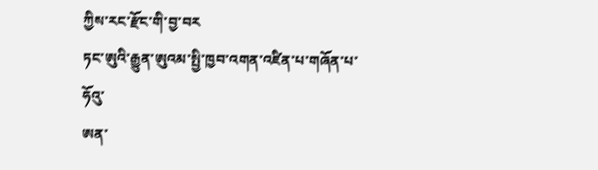ཀྱིས་རང་རྫོང་གི་བྱ་བར
ཏང་ཨུའི་རྒྱུན་ཨུའམ་སྤྱི་ཁྱབ་འགན་འཛིན་པ་གཞོན་པ་
ཧོའུ་
ཨན་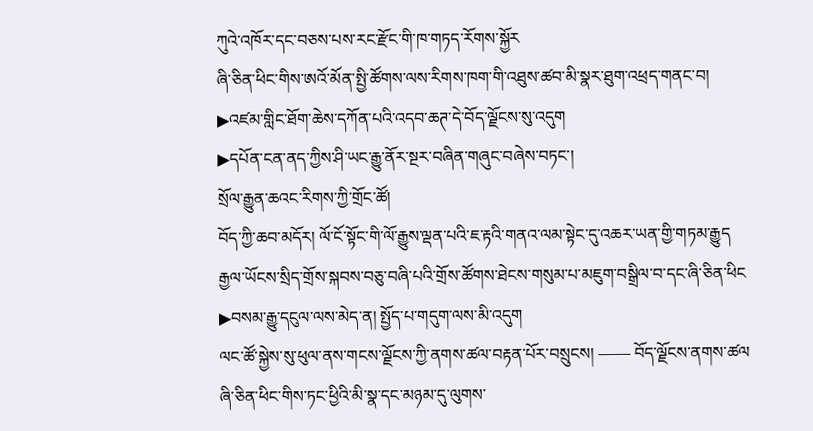ཀུའེ་འཁོར་དང་བཅས་པས་རང་རྫོང་གི་ཁ་གཏད་རོགས་སྐྱོར
ཞི་ཅིན་ཕིང་གིས་ཨའོ་མོན་སྤྱི་ཚོགས་ལས་རིགས་ཁག་གི་འཐུས་ཚབ་མི་སྣར་ཐུག་འཕྲད་གནང་བ།
▶འཛམ་གླིང་ཐོག་ཆེས་དཀོན་པའི་འདབ་ཆཊ་དེ་བོད་ལྗོངས་སུ་འདུག
▶དཔོན་ངན་ནད་ཀྱིས་ཤི་ཡང་རྒྱུ་ནོར་སྔར་བཞིན་གཞུང་བཞེས་བཏང་།
སྲོལ་རྒྱུན་ཆའང་རིགས་ཀྱི་གྲོང་ཚོ།
བོད་ཀྱི་ཆབ་མདོར། ལོ་ངོ་སྟོང་གི་ལོ་རྒྱུས་ལྡན་པའི་ཇ་རྟའི་གནའ་ལམ་སྟེང་དུ་འཆར་ཡན་གྱི་གཏམ་རྒྱུད
རྒྱལ་ཡོངས་སྲིད་གྲོས་སྐབས་བཅུ་བཞི་པའི་གྲོས་ཚོགས་ཐེངས་གསུམ་པ་མཇུག་བསྒྲིལ་བ་དང་ཞི་ཅིན་ཕིང
▶བསམ་རྒྱུ་དངུལ་ལས་མེད་ན། སྤྱོད་པ་གདུག་ལས་མི་འདུག
ལང་ཚོ་སྐྱེས་སུ་ཕུལ་ནས་གངས་ལྗོངས་ཀྱི་ནགས་ཚལ་བརྟན་པོར་བསྲུངས། —— བོད་ལྗོངས་ནགས་ཚལ
ཞི་ཅིན་ཕིང་གིས་ཏང་ཕྱིའི་མི་སྣ་དང་མཉམ་དུ་ལུགས་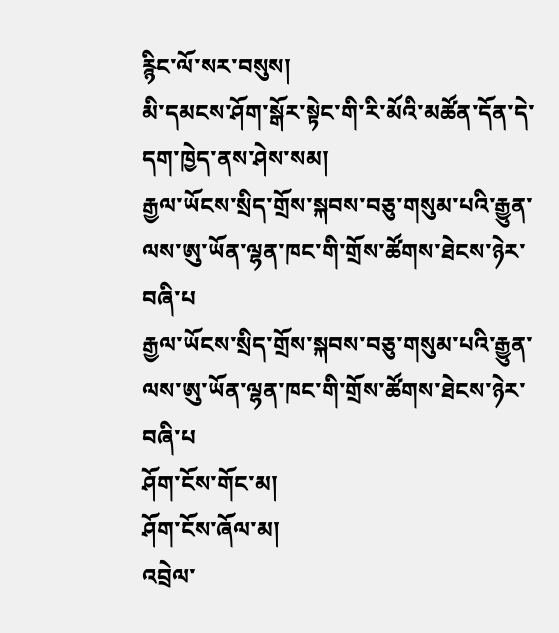རྙིང་ལོ་སར་བསུས།
མི་དམངས་ཤོག་སྒོར་སྟེང་གི་རི་མོའི་མཚོན་དོན་དེ་དག་ཁྱེད་ནས་ཤེས་སམ།
རྒྱལ་ཡོངས་སྲིད་གྲོས་སྐབས་བཅུ་གསུམ་པའི་རྒྱུན་ལས་ཨུ་ཡོན་ལྷན་ཁང་གི་གྲོས་ཚོགས་ཐེངས་ཉེར་བཞི་པ
རྒྱལ་ཡོངས་སྲིད་གྲོས་སྐབས་བཅུ་གསུམ་པའི་རྒྱུན་ལས་ཨུ་ཡོན་ལྷན་ཁང་གི་གྲོས་ཚོགས་ཐེངས་ཉེར་བཞི་པ
ཤོག་ངོས་གོང་མ།
ཤོག་ངོས་ཞོལ་མ།
འབྲེལ་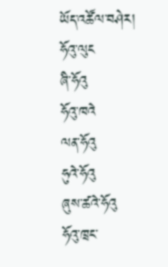ཡོད་འཚོལ་བཤེར།
ཧོའུ་ལུང
ཞི་ཧོའུ
ཧོའུ་ཁའེ
ལན་ཧོའུ
ཧུའེ་ཧོའུ
ཞུས་ཚའེ་ཧོའུ
ཧོའུ་ཁྲང་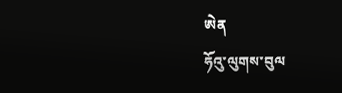ཨེན
ཧོའུ་ལུགས་བུལ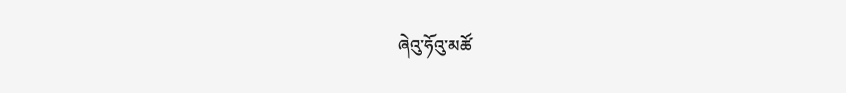ཞེའུ་ཧོའུ་མཚོ